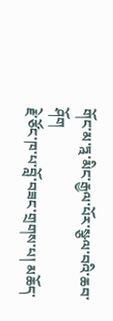གོང་མ་ཏྰ་མིང་རྒྱལ་པོར་སྩལ་བའི་ཆབ་ཤོག
རྗེ་ཙོང་ཁ་པ་བློ་བཟང་གྲགས་པ། མཆོད་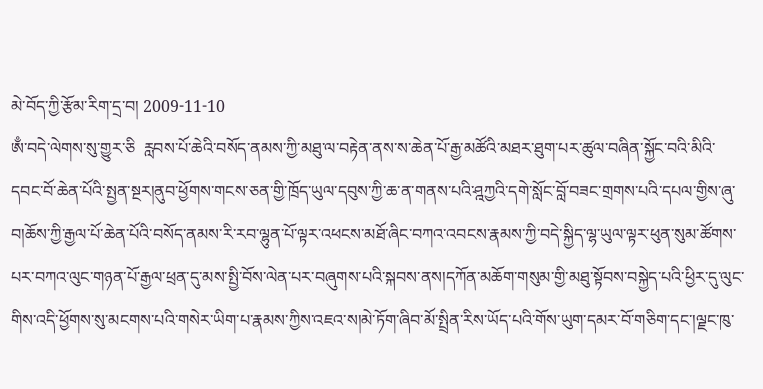མེ་བོད་ཀྱི་རྩོམ་རིག་དྲ་བ། 2009-11-10
ཨྃ་བདེ་ལེགས་སུ་གྱུར་ཅི  རླབས་པོ་ཆེའི་བསོད་ནམས་ཀྱི་མཐུ་ལ་བརྟེན་ནས་ས་ཆེན་པོ་རྒྱ་མཚོའི་མཐར་ཐུག་པར་ཚུལ་བཞིན་སྐྱོང་བའི་མིའི་དབང་བོ་ཆེན་པོའི་སྤྱན་སྔར།ནུབ་ཕྱོགས་གངས་ཅན་གྱི་ཁྲོད་ཡུལ་དབུས་ཀྱི་ཆ་ན་གནས་པའི་ཤྰཀྱའི་དགེ་སློང་བློ་བཟང་གྲགས་པའི་དཔལ་གྱིས་ཞུ་བ།ཆོས་ཀྱི་རྒྱལ་པོ་ཆེན་པོའི་བསོད་ནམས་རི་རབ་ལྷུན་པོ་ལྟར་འཕངས་མཐོ་ཞིང་བཀའ་འབངས་རྣམས་ཀྱི་བདེ་སྐྱིད་ལྷ་ཡུལ་ལྟར་ཕུན་སུམ་ཚོགས་པར་བཀའ་ལུང་གཉན་པོ་རྒྱལ་ཕྲན་དུ་མས་སྤྱི་བོས་ལེན་པར་བཞུགས་པའི་སྐབས་ནས།དཀོན་མཆོག་གསུམ་གྱི་མཐུ་སྟོབས་བསྐྱེད་པའི་ཕྱིར་དུ་ལུང་གིས་འདི་ཕྱོགས་སུ་མངགས་པའི་གསེར་ཡིག་པ་རྣམས་ཀྱིས་འཇའ་ས།མེ་ཏོག་ཞིབ་མོ་སྤྲིན་རིས་ཡོད་པའི་གོས་ཡུག་དམར་བོ་གཅིག་དང་།ལྗང་ཁུ་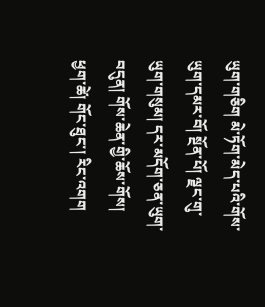ཡུག་གཅིག མེ་ཏོག་མེད་པའི་གོས་ཡུག་དམར་བོ། སྔོན་པོ། ལྗང་གུ་ཡུག་གསུམ། དར་མདོག་ཅན་ཡུག་བདུན། གོས་ཆེན་གྱི་ཆོས་གོས། ཕྱག་ཚེ། གོང་ཐུང་། རིང་འགག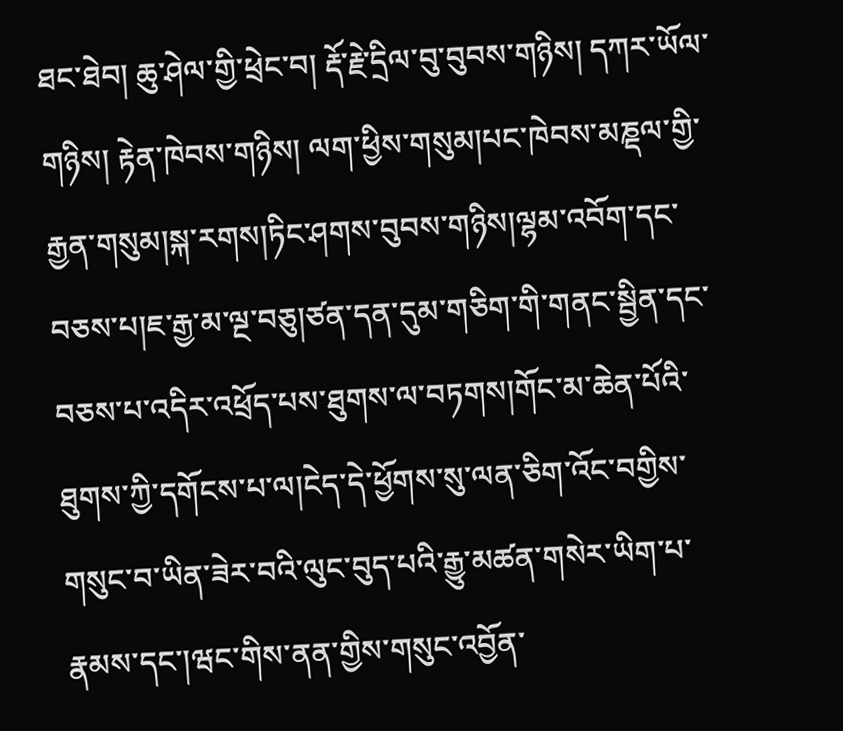ཐང་ཐེབ། ཆུ་ཤེལ་གྱི་ཕྲེང་བ། རྡོ་རྗེ་དྲིལ་བུ་བུབས་གཉིས། དཀར་ཡོལ་གཉིས། རྟེན་ཁེབས་གཉིས། ལག་ཕྱིས་གསུམ།པང་ཁེབས་མཎྡལ་གྱི་རྒྱན་གསུམ།སྐ་རགས།ཏིང་ཤགས་བུབས་གཉིས།ལྷམ་འབོག་དང་བཅས་པ།ཇ་རྒྱ་མ་ལྔ་བཅུ།ཙན་དན་དུམ་གཅིག་གི་གནང་སྦྱིན་དང་བཅས་པ་འདིར་འཕྲོད་པས་ཐུགས་ལ་བཏགས།གོང་མ་ཆེན་པོའི་ཐུགས་ཀྱི་དགོངས་པ་ལ།ངེད་དེ་ཕྱོགས་སུ་ལན་ཅིག་འོང་བགྱིས་གསུང་བ་ཡིན་ཟེར་བའི་ལུང་བུད་པའི་རྒྱུ་མཚན་གསེར་ཡིག་པ་རྣམས་དང་།ཝང་གིས་ནན་གྱིས་གསུང་འབྱོན་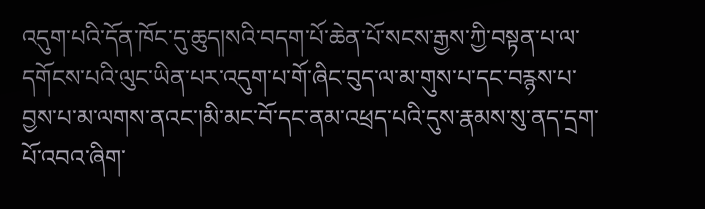འདུག་པའི་དོན་ཁོང་དུ་ཆུད།སའི་བདག་པོ་ཆེན་པོ་སངས་རྒྱས་ཀྱི་བསྟན་པ་ལ་དགོངས་པའི་ལུང་ཡིན་པར་འདུག་པ་གོ་ཞིང་བུད་ལ་མ་གུས་པ་དང་བརྙས་པ་བྱས་པ་མ་ལགས་ནའང་།མི་མང་བོ་དང་ནམ་འཕྲད་པའི་དུས་རྣམས་སུ་ནད་དྲག་པོ་འབའ་ཞིག་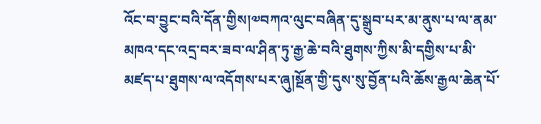འོང་བ་བྱུང་བའི་དོན་གྱིས།༧བཀའ་ལུང་བཞིན་དུ་སྒྲུབ་པར་མ་ནུས་པ་ལ་ནམ་མཁའ་དང་འདྲ་བར་ཟབ་ལ་ཤིན་ཏུ་རྒྱ་ཆེ་བའི་ཐུགས་ཀྱིས་མི་དགྱིས་པ་མི་མཛད་པ་ཐུགས་ལ་འདོགས་པར་ཞུ།སྔོན་གྱི་དུས་སུ་བྱོན་པའི་ཆོས་རྒྱལ་ཆེན་པོ་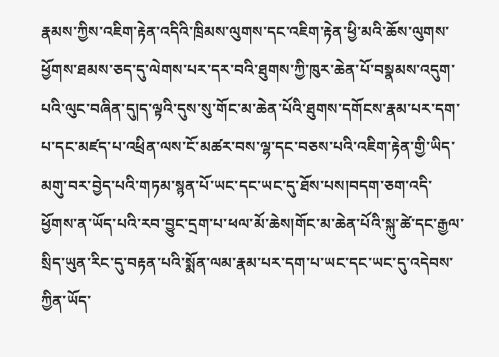རྣམས་ཀྱིས་འཇིག་རྟེན་འདིའི་ཁྲིམས་ལུགས་དང་འཇིག་རྟེན་ཕྱི་མའི་ཆོས་ལུགས་ཕྱོགས་ཐམས་ཅད་དུ་ལེགས་པར་དར་བའི་ཐུགས་ཀྱི་ཁུར་ཆེན་པོ་བསྣམས་འདུག་པའི་ལུང་བཞིན་དུ།ད་ལྟའི་དུས་སུ་གོང་མ་ཆེན་པོའི་ཐུགས་དགོངས་རྣམ་པར་དག་པ་དང་མཛད་པ་འཕྲིན་ལས་ངོ་མཚར་བས་ལྷ་དང་བཅས་པའི་འཇིག་རྟེན་གྱི་ཡིད་མགུ་བར་བྱེད་པའི་གཏམ་སྙན་པོ་ཡང་དང་ཡང་དུ་ཐོས་པས།བདག་ཅག་འདི་ཕྱོགས་ན་ཡོད་པའི་རབ་བྱུང་དྲག་པ་ཕལ་མོ་ཆེས།གོང་མ་ཆེན་པོའི་སྐུ་ཚེ་དང་རྒྱལ་སྲིད་ཡུན་རིང་དུ་བརྟན་པའི་སྨོན་ལམ་རྣམ་པར་དག་པ་ཡང་དང་ཡང་དུ་འདེབས་ཀྱིན་ཡོད་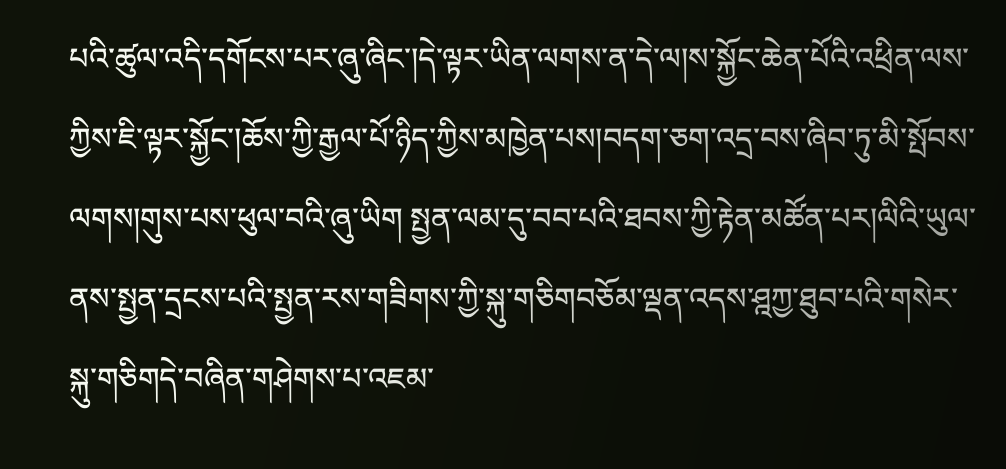པའི་ཚུལ་འདི་དགོངས་པར་ཞུ་ཞིང་།དེ་ལྟར་ཡིན་ལགས་ན་དེ་ལ།ས་སྐྱོང་ཆེན་པོའི་འཕྲིན་ལས་ཀྱིས་ཇི་ལྟར་སྐྱོང་།ཆོས་ཀྱི་རྒྱལ་པོ་ཉིད་ཀྱིས་མཁྱེན་པས།བདག་ཅག་འདྲ་བས་ཞིབ་ཏུ་མི་སྤོབས་ལགས།གུས་པས་ཕུལ་བའི་ཞུ་ཡིག སྤྱན་ལམ་དུ་བབ་པའི་ཐབས་ཀྱི་རྟེན་མཚོན་པར།ལིའི་ཡུལ་ནས་སྤྱན་དྲངས་པའི་སྤྱན་རས་གཟིགས་ཀྱི་སྐུ་གཅིགབཅོམ་ལྡན་འདས་ཤྰཀྱ་ཐུབ་པའི་གསེར་སྐུ་གཅིགདེ་བཞིན་གཤེགས་པ་འཇམ་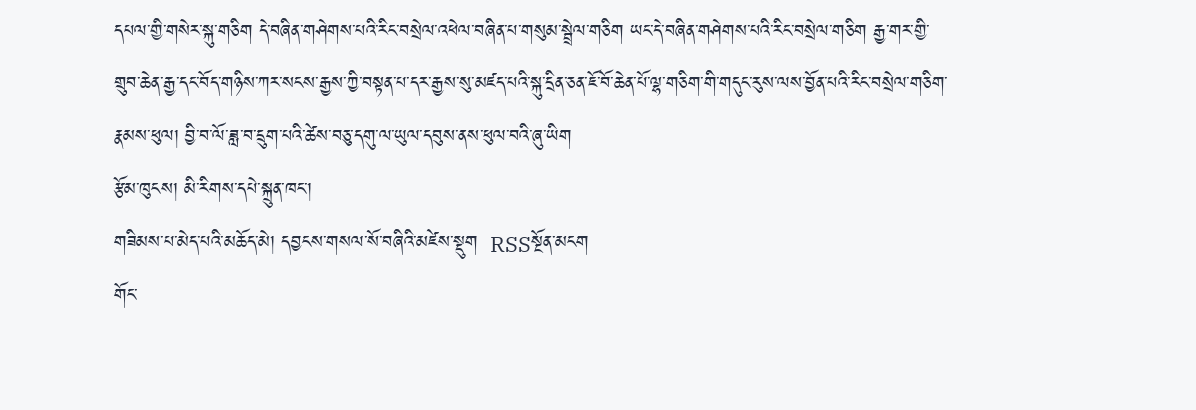དཔལ་གྱི་གསེར་སྐུ་གཅིག དེ་བཞིན་གཤེགས་པའི་རིང་བསྲེལ་འཕེལ་བཞིན་པ་གསུམ་སྦྲེལ་གཅིག ཡང་དེ་བཞིན་གཤེགས་པའི་རིང་བསྲེལ་གཅིག རྒྱ་གར་གྱི་གྲུབ་ཆེན་རྒྱ་དང་བོད་གཉིས་ཀར་སངས་རྒྱས་ཀྱི་བསྟན་པ་དར་རྒྱས་སུ་མཛད་པའི་སྐུ་དྲིན་ཅན་ཇོ་བོ་ཆེན་པོ་ལྷ་གཅིག་གི་གདུང་རུས་ལས་བྱོན་པའི་རིང་བསྲེལ་གཅིག་རྣམས་ཕུལ། བྱི་བ་ལོ་ཟླ་བ་དྲུག་པའི་ཚེས་བཅུ་དགུ་ལ་ཡུལ་དབུས་ནས་ཕུལ་བའི་ཞུ་ཡིག
རྩོམ་ཁུངས། མི་རིགས་དཔེ་སྐྲུན་ཁང་།
གཟིམས་པ་མེད་པའི་མཆོད་མེ། དབྱངས་གསལ་སོ་བཞིའི་མཛེས་སྡུག  RSSསྔོན་མངག
གོང་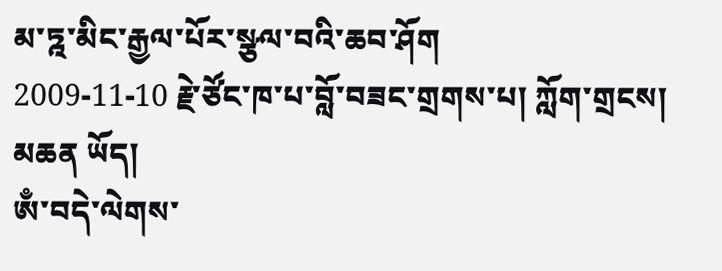མ་ཏྰ་མིང་རྒྱལ་པོར་སྩལ་བའི་ཆབ་ཤོག
2009-11-10 རྗེ་ཙོང་ཁ་པ་བློ་བཟང་གྲགས་པ། ཀློག་གྲངས། མཆན ཡོད།
ཨྃ་བདེ་ལེགས་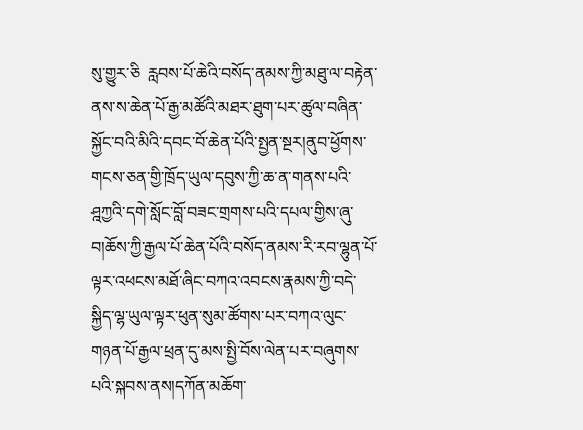སུ་གྱུར་ཅི  རླབས་པོ་ཆེའི་བསོད་ནམས་ཀྱི་མཐུ་ལ་བརྟེན་ནས་ས་ཆེན་པོ་རྒྱ་མཚོའི་མཐར་ཐུག་པར་ཚུལ་བཞིན་སྐྱོང་བའི་མིའི་དབང་བོ་ཆེན་པོའི་སྤྱན་སྔར།ནུབ་ཕྱོགས་གངས་ཅན་གྱི་ཁྲོད་ཡུལ་དབུས་ཀྱི་ཆ་ན་གནས་པའི་ཤྰཀྱའི་དགེ་སློང་བློ་བཟང་གྲགས་པའི་དཔལ་གྱིས་ཞུ་བ།ཆོས་ཀྱི་རྒྱལ་པོ་ཆེན་པོའི་བསོད་ནམས་རི་རབ་ལྷུན་པོ་ལྟར་འཕངས་མཐོ་ཞིང་བཀའ་འབངས་རྣམས་ཀྱི་བདེ་སྐྱིད་ལྷ་ཡུལ་ལྟར་ཕུན་སུམ་ཚོགས་པར་བཀའ་ལུང་གཉན་པོ་རྒྱལ་ཕྲན་དུ་མས་སྤྱི་བོས་ལེན་པར་བཞུགས་པའི་སྐབས་ནས།དཀོན་མཆོག་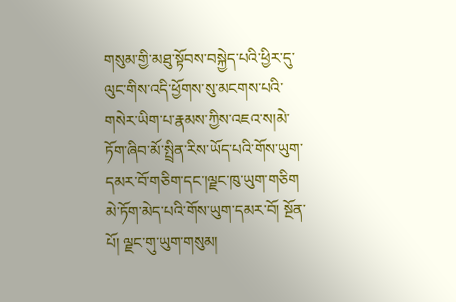གསུམ་གྱི་མཐུ་སྟོབས་བསྐྱེད་པའི་ཕྱིར་དུ་ལུང་གིས་འདི་ཕྱོགས་སུ་མངགས་པའི་གསེར་ཡིག་པ་རྣམས་ཀྱིས་འཇའ་ས།མེ་ཏོག་ཞིབ་མོ་སྤྲིན་རིས་ཡོད་པའི་གོས་ཡུག་དམར་བོ་གཅིག་དང་།ལྗང་ཁུ་ཡུག་གཅིག མེ་ཏོག་མེད་པའི་གོས་ཡུག་དམར་བོ། སྔོན་པོ། ལྗང་གུ་ཡུག་གསུམ།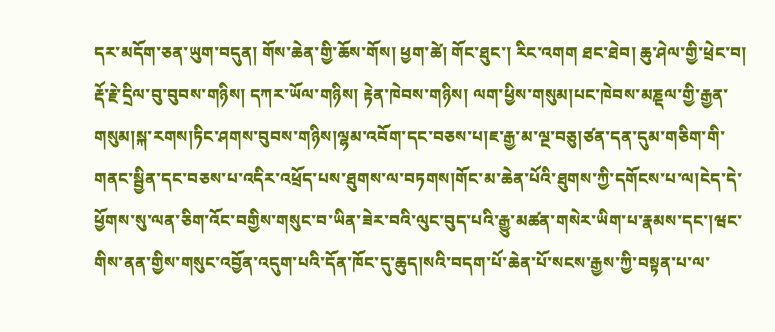དར་མདོག་ཅན་ཡུག་བདུན། གོས་ཆེན་གྱི་ཆོས་གོས། ཕྱག་ཚེ། གོང་ཐུང་། རིང་འགག ཐང་ཐེབ། ཆུ་ཤེལ་གྱི་ཕྲེང་བ། རྡོ་རྗེ་དྲིལ་བུ་བུབས་གཉིས། དཀར་ཡོལ་གཉིས། རྟེན་ཁེབས་གཉིས། ལག་ཕྱིས་གསུམ།པང་ཁེབས་མཎྡལ་གྱི་རྒྱན་གསུམ།སྐ་རགས།ཏིང་ཤགས་བུབས་གཉིས།ལྷམ་འབོག་དང་བཅས་པ།ཇ་རྒྱ་མ་ལྔ་བཅུ།ཙན་དན་དུམ་གཅིག་གི་གནང་སྦྱིན་དང་བཅས་པ་འདིར་འཕྲོད་པས་ཐུགས་ལ་བཏགས།གོང་མ་ཆེན་པོའི་ཐུགས་ཀྱི་དགོངས་པ་ལ།ངེད་དེ་ཕྱོགས་སུ་ལན་ཅིག་འོང་བགྱིས་གསུང་བ་ཡིན་ཟེར་བའི་ལུང་བུད་པའི་རྒྱུ་མཚན་གསེར་ཡིག་པ་རྣམས་དང་།ཝང་གིས་ནན་གྱིས་གསུང་འབྱོན་འདུག་པའི་དོན་ཁོང་དུ་ཆུད།སའི་བདག་པོ་ཆེན་པོ་སངས་རྒྱས་ཀྱི་བསྟན་པ་ལ་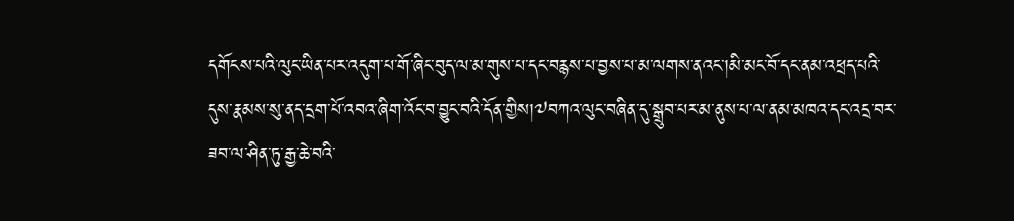དགོངས་པའི་ལུང་ཡིན་པར་འདུག་པ་གོ་ཞིང་བུད་ལ་མ་གུས་པ་དང་བརྙས་པ་བྱས་པ་མ་ལགས་ནའང་།མི་མང་བོ་དང་ནམ་འཕྲད་པའི་དུས་རྣམས་སུ་ནད་དྲག་པོ་འབའ་ཞིག་འོང་བ་བྱུང་བའི་དོན་གྱིས།༧བཀའ་ལུང་བཞིན་དུ་སྒྲུབ་པར་མ་ནུས་པ་ལ་ནམ་མཁའ་དང་འདྲ་བར་ཟབ་ལ་ཤིན་ཏུ་རྒྱ་ཆེ་བའི་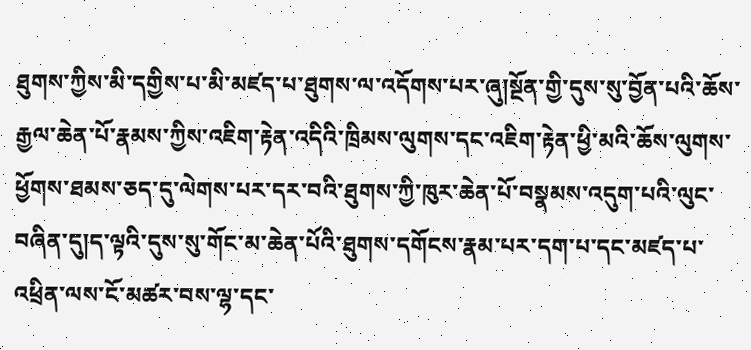ཐུགས་ཀྱིས་མི་དགྱིས་པ་མི་མཛད་པ་ཐུགས་ལ་འདོགས་པར་ཞུ།སྔོན་གྱི་དུས་སུ་བྱོན་པའི་ཆོས་རྒྱལ་ཆེན་པོ་རྣམས་ཀྱིས་འཇིག་རྟེན་འདིའི་ཁྲིམས་ལུགས་དང་འཇིག་རྟེན་ཕྱི་མའི་ཆོས་ལུགས་ཕྱོགས་ཐམས་ཅད་དུ་ལེགས་པར་དར་བའི་ཐུགས་ཀྱི་ཁུར་ཆེན་པོ་བསྣམས་འདུག་པའི་ལུང་བཞིན་དུ།ད་ལྟའི་དུས་སུ་གོང་མ་ཆེན་པོའི་ཐུགས་དགོངས་རྣམ་པར་དག་པ་དང་མཛད་པ་འཕྲིན་ལས་ངོ་མཚར་བས་ལྷ་དང་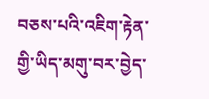བཅས་པའི་འཇིག་རྟེན་གྱི་ཡིད་མགུ་བར་བྱེད་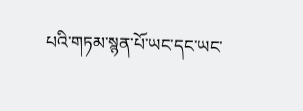པའི་གཏམ་སྙན་པོ་ཡང་དང་ཡང་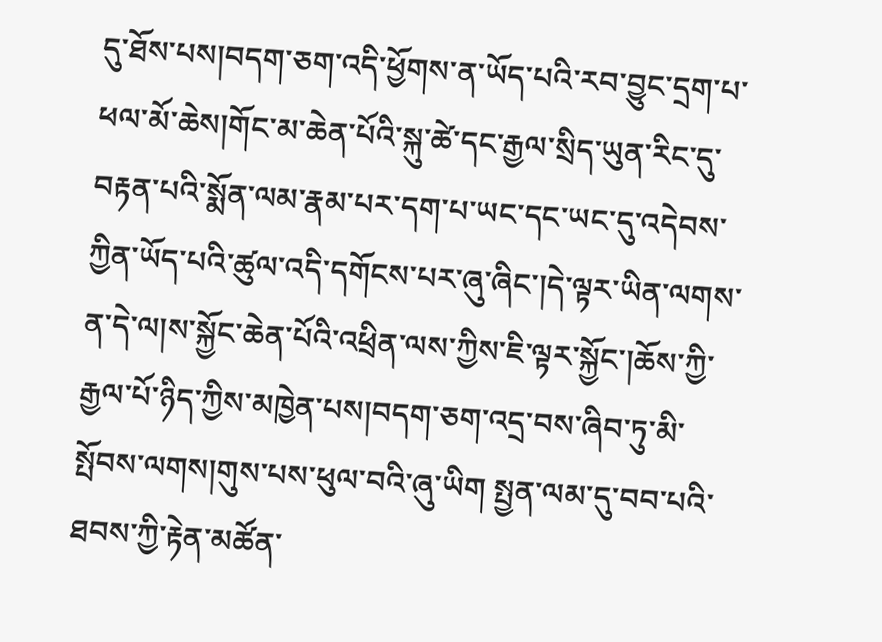དུ་ཐོས་པས།བདག་ཅག་འདི་ཕྱོགས་ན་ཡོད་པའི་རབ་བྱུང་དྲག་པ་ཕལ་མོ་ཆེས།གོང་མ་ཆེན་པོའི་སྐུ་ཚེ་དང་རྒྱལ་སྲིད་ཡུན་རིང་དུ་བརྟན་པའི་སྨོན་ལམ་རྣམ་པར་དག་པ་ཡང་དང་ཡང་དུ་འདེབས་ཀྱིན་ཡོད་པའི་ཚུལ་འདི་དགོངས་པར་ཞུ་ཞིང་།དེ་ལྟར་ཡིན་ལགས་ན་དེ་ལ།ས་སྐྱོང་ཆེན་པོའི་འཕྲིན་ལས་ཀྱིས་ཇི་ལྟར་སྐྱོང་།ཆོས་ཀྱི་རྒྱལ་པོ་ཉིད་ཀྱིས་མཁྱེན་པས།བདག་ཅག་འདྲ་བས་ཞིབ་ཏུ་མི་སྤོབས་ལགས།གུས་པས་ཕུལ་བའི་ཞུ་ཡིག སྤྱན་ལམ་དུ་བབ་པའི་ཐབས་ཀྱི་རྟེན་མཚོན་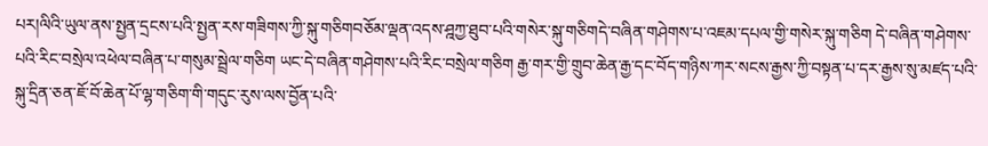པར།ལིའི་ཡུལ་ནས་སྤྱན་དྲངས་པའི་སྤྱན་རས་གཟིགས་ཀྱི་སྐུ་གཅིགབཅོམ་ལྡན་འདས་ཤྰཀྱ་ཐུབ་པའི་གསེར་སྐུ་གཅིགདེ་བཞིན་གཤེགས་པ་འཇམ་དཔལ་གྱི་གསེར་སྐུ་གཅིག དེ་བཞིན་གཤེགས་པའི་རིང་བསྲེལ་འཕེལ་བཞིན་པ་གསུམ་སྦྲེལ་གཅིག ཡང་དེ་བཞིན་གཤེགས་པའི་རིང་བསྲེལ་གཅིག རྒྱ་གར་གྱི་གྲུབ་ཆེན་རྒྱ་དང་བོད་གཉིས་ཀར་སངས་རྒྱས་ཀྱི་བསྟན་པ་དར་རྒྱས་སུ་མཛད་པའི་སྐུ་དྲིན་ཅན་ཇོ་བོ་ཆེན་པོ་ལྷ་གཅིག་གི་གདུང་རུས་ལས་བྱོན་པའི་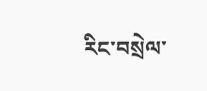རིང་བསྲེལ་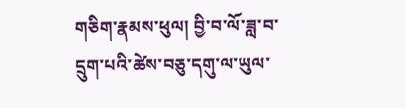གཅིག་རྣམས་ཕུལ། བྱི་བ་ལོ་ཟླ་བ་དྲུག་པའི་ཚེས་བཅུ་དགུ་ལ་ཡུལ་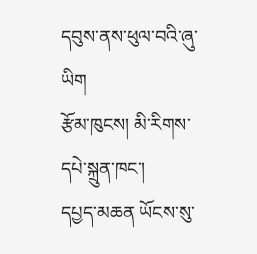དབུས་ནས་ཕུལ་བའི་ཞུ་ཡིག
རྩོམ་ཁུངས། མི་རིགས་དཔེ་སྐྲུན་ཁང་།
དཔྱད་མཆན ཡོངས་སུ་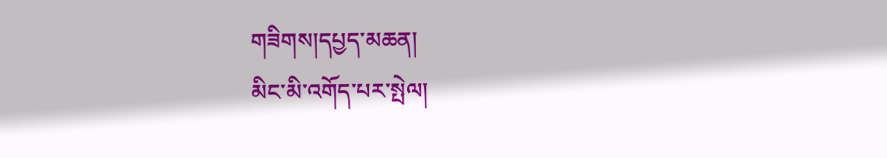གཟིགས།དཔྱད་མཆན།
མིང་མི་འགོད་པར་སྤེལ།